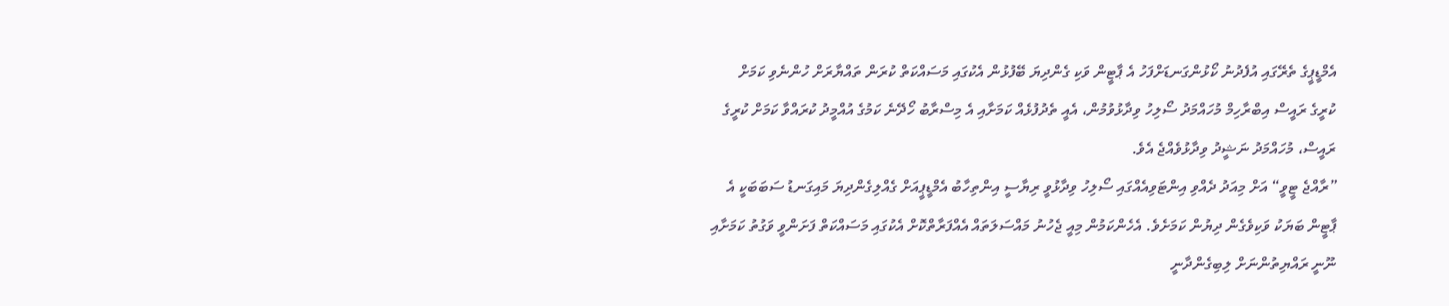އެމްޑީޕީގެ ތެރޭގައި އުފެދުނު ކޯޅުންގަނޑަށްފަހު އެ ޕާޓީން ވަކި ގެންދިޔަ ބޭފުޅުން އެކުގައި މަސައްކަތް ކުރަން ތައްޔާރަށް ހުންނެވި ކަމަށް ކުރީގެ ރައީސް އިބްރާހިމް މުހައްމަދު ސޯލިހު ވިދާޅުވުމުން، އެއީ ތެދުފުޅެއް ކަމަށާއި އެ މިސްރާބު ހޯދޭނެ ކަމުގެ އުއްމީދު ކުރައްވާ ކަމަށް ކުރީގެ ރައީސް، މުހައްމަދު ނަޝީދު ވިދާޅުވެއްޖެ އެވެ.
”ރާއްޖެ ޓީވީ“ އަށް މިއަދު ދެއްވި އިންޓަވިއެއްގައި ސޯލިހު ވިދާޅުވީ ރިޔާސީ އިންތިހާބު އެމްޑީޕީއަށް ގެއްލިގެންދިޔަ މައިގަނޑު ސަބަބަކީ އެ ޕާޓީން ބަޔަކު ވަކިވެގެން ދިޔުން ކަމަށެވެ. އެހެންކަމުން މިއީ ޖެހުނު މައްސަލަތައް އެއްފަރާތްކޮށް އެކުގައި މަސައްކަތް ފަށަންވީ ވަގުތު ކަމަށާއި ނޫނީ ރައްޔިތުންނަށް ލިބިގެންދާނީ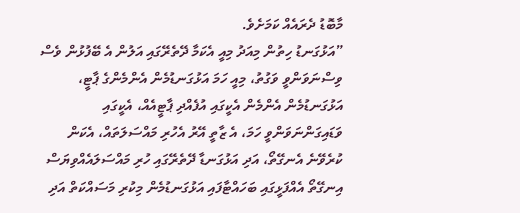މާބޮޑު ދެރައެއް ކަމަށެވެ.
”އަޅުގަނޑު ހިތުން މިއަދު މިއީ އެކަމާ ދޭތެރޭގައި އަލުން އެ ބޭފުޅުން ވެސް ވިސްނަވަންވީ ވަގުތު، މިއީ ހަމަ އަޅުގަނޑުމެން އެންމެންގެ ޕާޓީ، އަޅުގަނޑުމެން އެންމެން އެކީގައި އުފެއްދި ޕާޓީއެއް، އެކީގައި ވަޑައިގަންނަވަންވީ ހަމަ، އެ ޒާތީ އޭރު އެހުރި މައްސަލަތައް، އެކަން ކުރެވޭނެ އެނގޭތޯ، އަދި އަޅުގަނޑާ ދޭތެރޭގައި ހުރި މައްސަލައެއްވިޔަސް އިނގޭތޯ އެއްފަޅީގައި ބަހައްޓާފައި އަޅުގަނޑުމެން މިކުރި މަސައްކަތް އަދި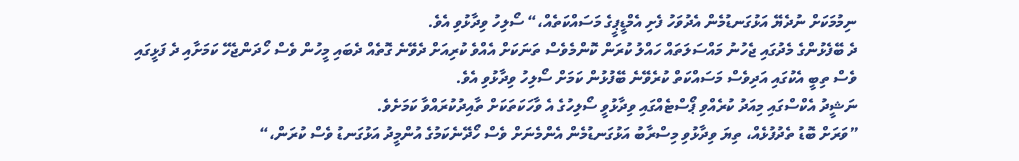ނިމުމަކަށް ނުދެޔޭ އަޅުގަނޑުމެން އެދުވަހު ފެށި އެމްޑީޕީގެ މަސައްކަތެއް،“ ސޯލިހު ވިދާޅުވި އެވެ.
ދެ ބޭފެޅުންގެ މެދުގައި ޖެހުނު މައްސަލަތައް ހައްލު ކުރަން ކޮންމެވެސް ތަނަކަށް އެއްވެ ކުރިއަށް ދެވޭނެ ގޮތެއް ދެބައި މީހުން ވެސް ހޯދަންޖެހޭ ކަމަށާއި ދެ ފަޅީގައި ވެސް ތިބީ އެކުގައި އަދިވެސް މަސައްކަތް ކުރެވޭނެ ބޭފުޅުން ކަމަށް ސޯލިހު ވިދާޅުވި އެވެ.
ނަޝީދު އެކްސްގައި މިއަދު ކުރެއްވި ޕޯސްޓެއްގައި ވިދާޅުވީ ސޯލިހުގެ އެ ވާހަކަތަކަށް ތާއިދުކުރައްވާ ކަމަށެވެ.
”ވަރަށް ބޮޑު ތެދުފުޅެއް، ތިޔަ ވިދާޅުވި މިސްރާބު އަޅުގަނޑުމެން އެންމެނަށް ވެސް ހޯދޭނެކަމުގެ އުންމީދު އަޅުގަނޑު ވެސް ކުރަން،“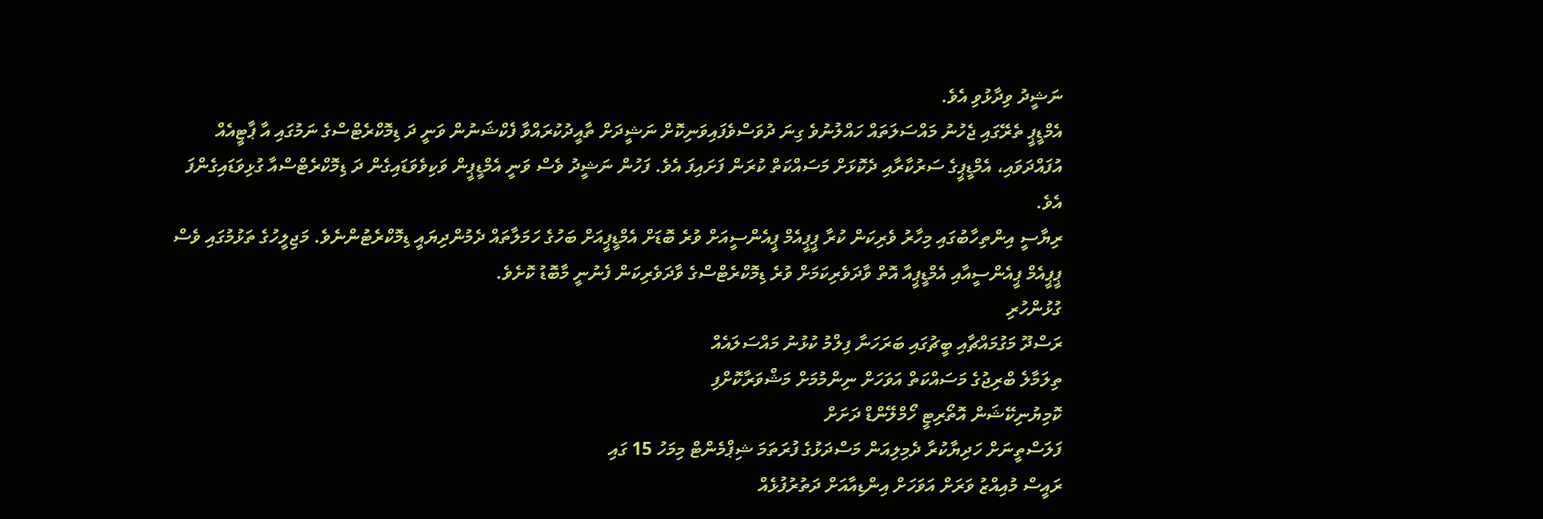ނަޝީދު ވިދާޅުވި އެވެ.
އެމްޑީޕީ ތެރޭގައި ޖެހުނު މައްސަލަތައް ހައްލުނުވެ ގިނަ ދުވަސްވެފައިވަނިކޮށް ނަޝީދަށް ތާއީދުކުރައްވާ ފެކްޝަނުން ވަނީ ދަ ޑިމޮކްރެޓްސްގެ ނަމުގައި އާ ޕާޓީއެއް އުފައްދަވައި، އެމްޑީޕީގެ ސަރުކާރާއި ދެކޮޅަށް މަސައްކަތް ކުރަން ފަށައިފަ އެވެ. ފަހުން ނަޝީދު ވެސް ވަނީ އެމްޑީޕީން ވަކިވެވަޑައިގެން ދަ ޑިމޮކްރެޓްސްއާ ގުޅިވަޑައިގެންފަ އެވެ.
ރިޔާސީ އިންތިހާބުގައި މިހާރު ވެރިކަން ކުރާ ޕީޕީއެމް ޕީއެންސީއަށް ވުރެ ބޮޑަށް އެމްޑީޕީއަށް ބަހުގެ ހަމަލާތައް ދެމުންދިޔައީ ޑިމޮކްރެޓުންނެވެ. މަޖިލީހުގެ ތަޅުމުގައި ވެސް ޕީޕީއެމް ޕީއެންސީއާއި އެމްޑީޕީއާ އޮތް ވާދަވެރިކަމަށް ވުރެ ޑިމޮކްރެޓްސްގެ ވާދަވެރިކަން ފެނުނީ މާބޮޑު ކޮށެވެ.
ގުޅުންހުރި
ރަސްދޫ މަގުމައްޗާއި ބީޗުގައި ބަރަހަނާ ފިލްމު ކުޅުނު މައްސަލައެއް
ތިލަމާލެ ބްރިޖުގެ މަސައްކަތް އަވަހަށް ނިންމުމަށް މަޝްވަރާކޮށްފި
ކޮމިޔުނިކޭޝަން އޮތޯރިޓީ ހޯމްލޭންޑް ދަށަށް
ފަލަސްތީނަށް ހަދިޔާކުރާ ދެމިލިއަން މަސްދަޅުގެ ފުރަތަމަ ޝިޕްމެންޓް މިމަހު 15 ގައި
ރައީސް މުއިއްޒު ވަރަށް އަވަހަށް އިންޑިއާއަށް ދަތުރުފުޅެއް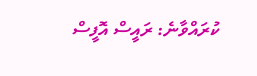ކުރައްވާނެ: ރައީސް އޮފީސް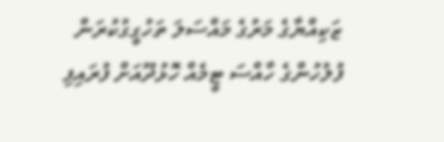ޒަކިއްޔާގެ މަރުގެ މައްސަލަ ތަހުގީގުކުރަން ފުލުހުންގެ ހާއްސަ ޓީމެއް ހޮޅުދޫއަށް ފުރައިފި